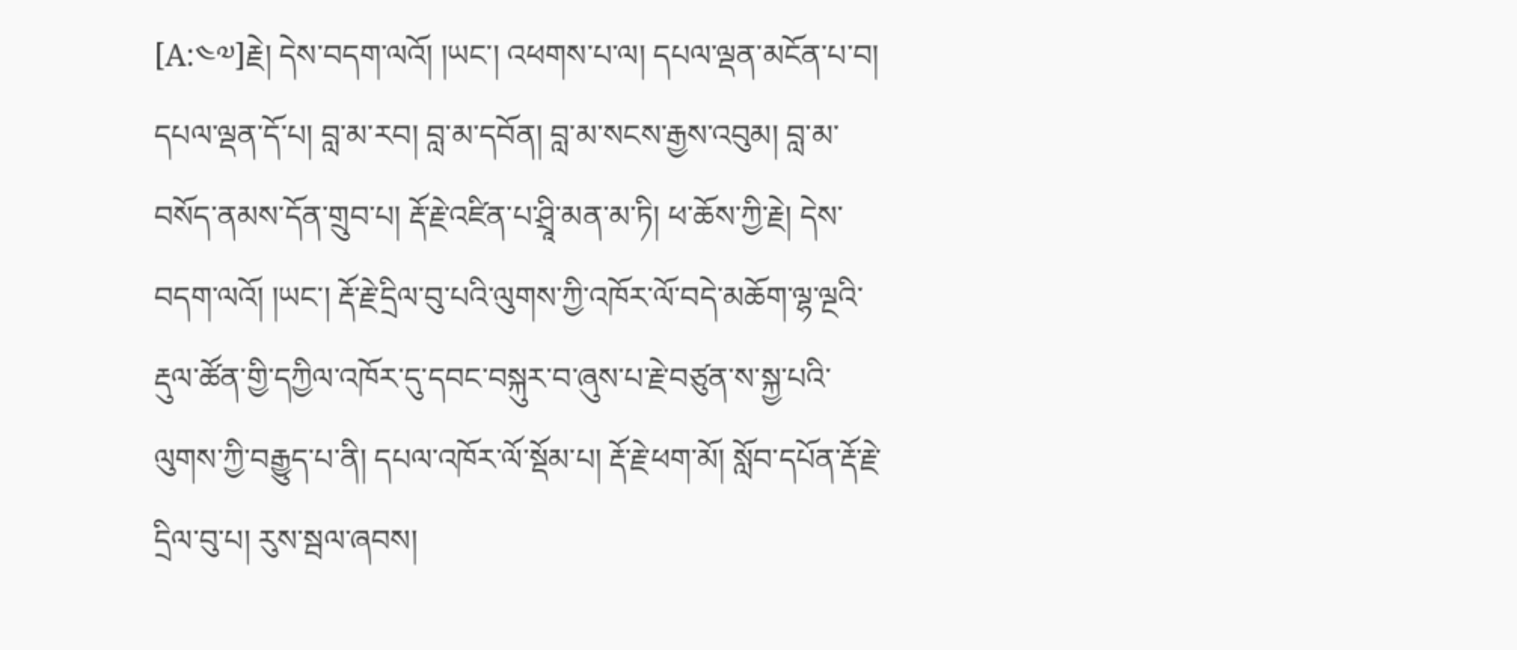[A:༤༧]རྗེ། དེས་བདག་ལའོ། །ཡང་། འཕགས་པ་ལ། དཔལ་ལྡན་མངོན་པ་བ། དཔལ་ལྡན་དོ་པ། བླ་མ་རབ། བླ་མ་དབོན། བླ་མ་སངས་རྒྱས་འབུམ། བླ་མ་བསོད་ནམས་དོན་གྲུབ་པ། རྡོ་རྗེ་འཛིན་པ་ཤྲཱི་མན་མ་ཏི། ཕ་ཆོས་ཀྱི་རྗེ། དེས་བདག་ལའོ། །ཡང་། རྡོ་རྗེ་དྲིལ་བུ་པའི་ལུགས་ཀྱི་འཁོར་ལོ་བདེ་མཆོག་ལྷ་ལྔའི་རྡུལ་ཚོན་གྱི་དཀྱིལ་འཁོར་དུ་དབང་བསྐུར་བ་ཞུས་པ་རྗེ་བཙུན་ས་སྐྱ་པའི་ལུགས་ཀྱི་བརྒྱུད་པ་ནི། དཔལ་འཁོར་ལོ་སྡོམ་པ། རྡོ་རྗེ་ཕག་མོ། སློབ་དཔོན་རྡོ་རྗེ་དྲིལ་བུ་པ། རུས་སྦལ་ཞབས།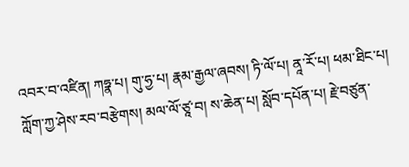འབར་བ་འཛིན། ཀཧྣ་པ། གུ་ཧྱ་པ། རྣམ་རྒྱལ་ཞབས། ཏི་ལོ་པ། ནཱ་རོ་པ། ཕམ་ཐིང་པ། ཀློག་ཀྱ་ཤེས་རབ་བརྩེགས། མལ་ལོ་ཙཱ་བ། ས་ཆེན་པ། སློབ་དཔོན་པ། རྗེ་བཙུན་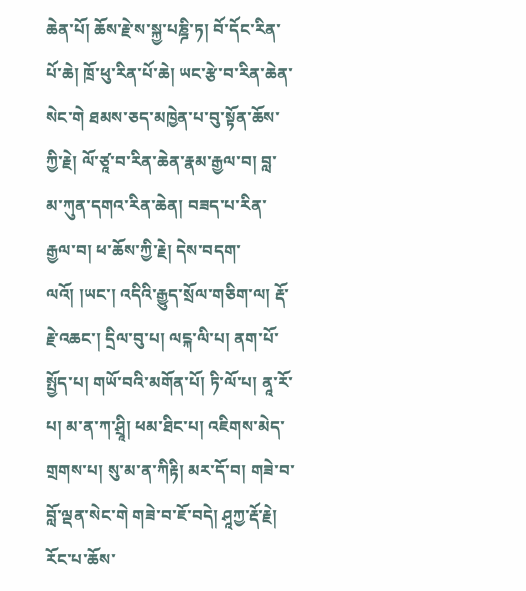ཆེན་པོ། ཆོས་རྗེ་ས་སྐྱ་པཎྜི་ཏ། བོ་དོང་རིན་པོ་ཆེ། ཁྲོ་ཕུ་རིན་པོ་ཆེ། ཡང་རྩེ་བ་རིན་ཆེན་སེང་གེ ཐམས་ཅད་མཁྱེན་པ་བུ་སྟོན་ཆོས་ཀྱི་རྗེ། ལོ་ཙཱ་བ་རིན་ཆེན་རྣམ་རྒྱལ་བ། བླ་མ་ཀུན་དགའ་རིན་ཆེན། བཟད་པ་རིན་རྒྱལ་བ། ཕ་ཆོས་ཀྱི་རྗེ། དེས་བདག་ལའོ། །ཡང་། འདིའི་རྒྱུད་སྲོལ་གཅིག་ལ། རྡོ་རྗེ་འཆང་། དྲིལ་བུ་པ། ལངྐ་ལི་པ། ནག་པོ་སྤྱོད་པ། གཡོ་བའི་མགོན་པོ། ཏི་ལོ་པ། ནཱ་རོ་པ། མ་ན་ཀ་ཤྲཱི། ཕམ་ཐིང་པ། འཇིགས་མེད་གྲགས་པ། སུ་མ་ན་ཀིརྟི། མར་དོ་བ། གཟེ་བ་བློ་ལྡན་སེང་གེ གཟེ་བ་ཇོ་བདེ། ཤཱཀྱ་རྡོ་རྗེ། རོང་པ་ཆོས་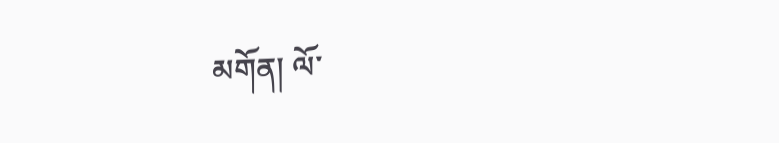མགོན། ལོ་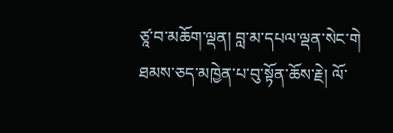ཙཱ་བ་མཆོག་ལྡན། བླ་མ་དཔལ་ལྡན་སེང་གེ ཐམས་ཅད་མཁྱེན་པ་བུ་སྟོན་ཆོས་རྗེ། ལོ་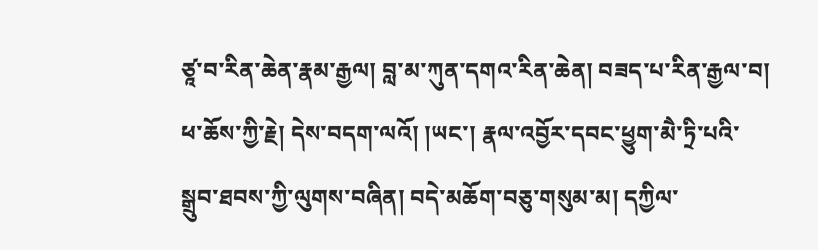ཙཱ་བ་རིན་ཆེན་རྣམ་རྒྱལ། བླ་མ་ཀུན་དགའ་རིན་ཆེན། བཟད་པ་རིན་རྒྱལ་བ། ཕ་ཆོས་ཀྱི་རྗེ། དེས་བདག་ལའོ། །ཡང་། རྣལ་འབྱོར་དབང་ཕྱུག་མཻ་ཏྲི་པའི་སྒྲུབ་ཐབས་ཀྱི་ལུགས་བཞིན། བདེ་མཆོག་བཅུ་གསུམ་མ། དཀྱིལ་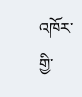འཁོར་གྱི་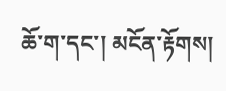ཆོ་ག་དང་། མངོན་རྟོགས།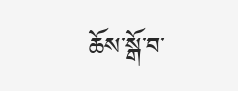ཆོས་སྒོ་བ་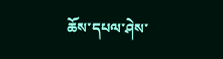ཆོས་དཔལ་ཤེས་